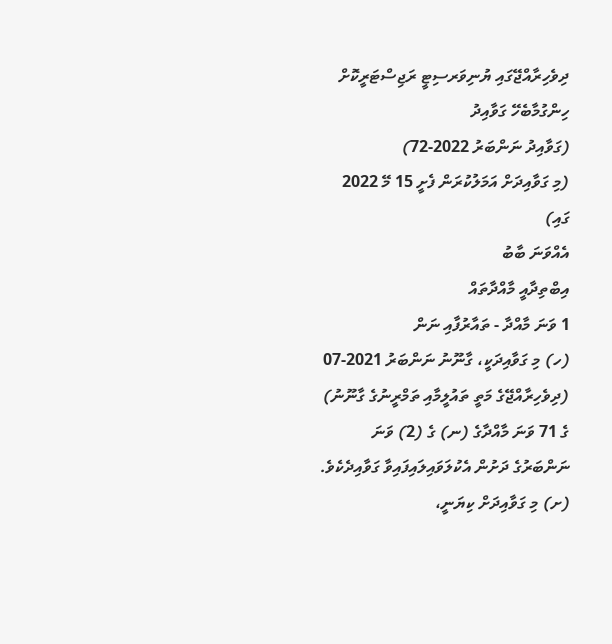ދިވެހިރާއްޖޭގައި ޔުނިވަރސިޓީ ރަޖިސްޓަރީކޮށް ހިންގުމާބެހޭ ގަވާއިދު
(ގަވާއިދު ނަންބަރު 2022-72)
(މި ގަވާއިދަށް އަމަލުކުރަން ފެށީ 15 މޭ 2022 ގައި)
އެއްވަނަ ބާބު
އިބްތިދާއީ މާއްދާތައް
1 ވަނަ މާއްދާ - ތައާރުފާއި ނަން
(ހ) މި ގަވާއިދަކީ، ގާނޫނު ނަންބަރު 2021-07 (ދިވެހިރާއްޖޭގެ މަތީ ތައުލީމާއި ތަމްރީނުގެ ގާނޫނު) ގެ 71 ވަނަ މާއްދާގެ (ނ) ގެ (2) ވަނަ ނަންބަރުގެ ދަށުން އެކުލަވައިލައިފައިވާ ގަވާއިދެކެވެ.
(ށ) މި ގަވާއިދަށް ކިޔަނީ،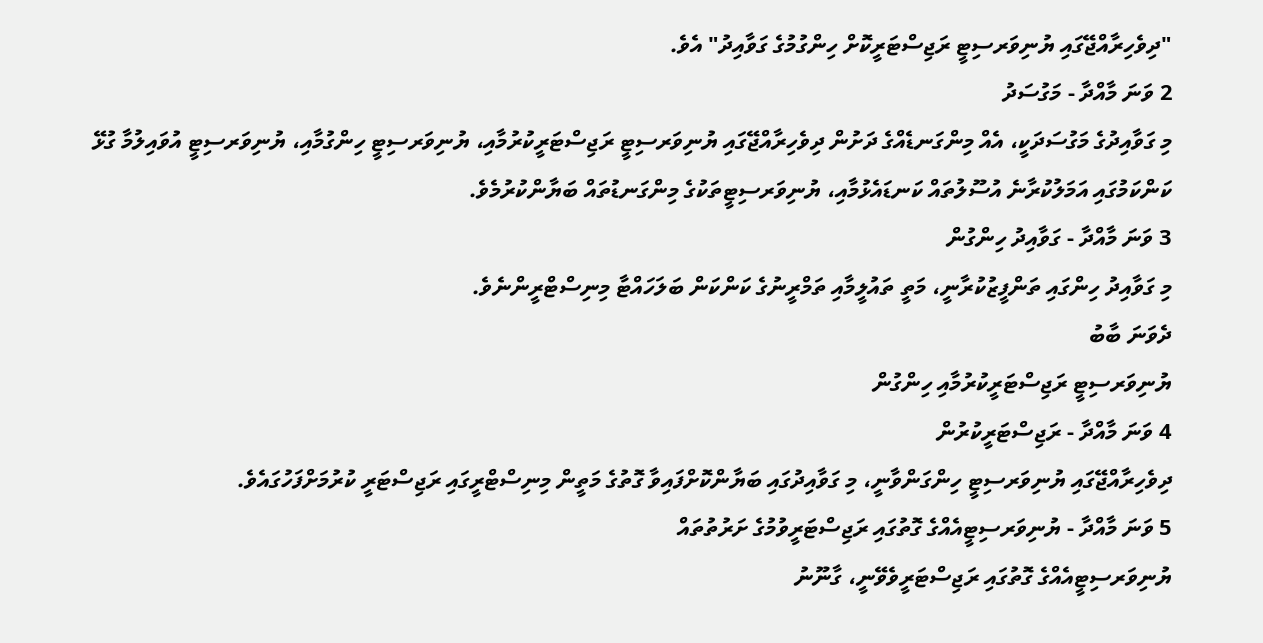"ދިވެހިރާއްޖޭގައި ޔުނިވަރސިޓީ ރަޖިސްޓަރީކޮށް ހިންގުމުގެ ގަވާއިދު" އެވެ.
2 ވަނަ މާއްދާ - މަގުސަދު
މި ގަވާއިދުގެ މަގުސަދަކީ، އެއް މިންގަނޑެއްގެ ދަށުން ދިވެހިރާއްޖޭގައި ޔުނިވަރސިޓީ ރަޖިސްޓަރީކުރުމާއި، ޔުނިވަރސިޓީ ހިންގުމާއި، ޔުނިވަރސިޓީ އުވައިލުމާ ގުޅޭ ކަންކަމުގައި އަމަލުކުރާނެ އުސޫލުތައް ކަނޑައެޅުމާއި، ޔުނިވަރސިޓީތަކުގެ މިންގަނޑުތައް ބަޔާންކުރުމެވެ.
3 ވަނަ މާއްދާ - ގަވާއިދު ހިންގުން
މި ގަވާއިދު ހިންގައި ތަންފީޒުކުރާނީ، މަތީ ތައުލީމާއި ތަމްރީނުގެ ކަންކަން ބަލަހައްޓާ މިނިސްޓްރީންނެވެ.
ދެވަނަ ބާބު
ޔުނިވަރސިޓީ ރަޖިސްޓަރީކުރުމާއި ހިންގުން
4 ވަނަ މާއްދާ - ރަޖިސްޓަރީކުރުން
ދިވެހިރާއްޖޭގައި ޔުނިވަރސިޓީ ހިންގަންވާނީ، މި ގަވާއިދުގައި ބަޔާންކޮށްފައިވާ ގޮތުގެ މަތީން މިނިސްޓްރީގައި ރަޖިސްޓަރީ ކުރުމަށްފަހުގައެވެ.
5 ވަނަ މާއްދާ - ޔުނިވަރސިޓީއެއްގެ ގޮތުގައި ރަޖިސްޓަރީވުމުގެ ށަރުތުތައް
ޔުނިވަރސިޓީއެއްގެ ގޮތުގައި ރަޖިސްޓަރީވެވޭނީ، ގާނޫނު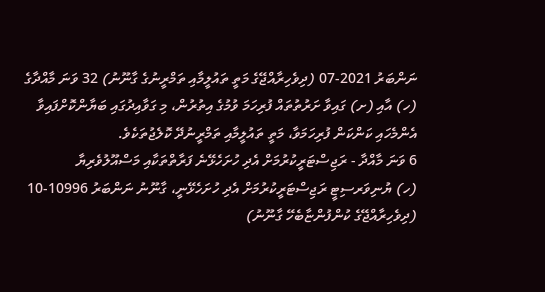ނަންބަރު 2021-07 (ދިވެހިރާއްޖޭގެ މަތީ ތައުލީމާއި ތަމްރީނުގެ ގާނޫނު) 32 ވަނަ މާއްދާގެ (ހ) އާއި (ށ) ގައިވާ ށަރުތުތައް ފުރިހަމަ ވުމުގެ އިތުރުން، މި ގަވާއިދުގައި ބަޔާންކޮށްފައިވާ އެންމެހައި ކަންކަން ފުރިހަމަވާ، މަތީ ތައުލީމާއި ތަމްރީނުދޭ ކޮލެޖުތަކެވެ.
6 ވަނަ މާއްދާ - ރަޖިސްޓަރީކުރުމަށް އެދި ހުށަހެޅޭނެ ފަރާތްތަކާއި މަސްއޫލުވެރިޔާ
(ހ) ޔުނިވަރސިޓީ ރަޖިސްޓަރީކުރުމަށް އެދި ހުށަހެޅޭނީ، ގާނޫނު ނަންބަރު 10996-10 (ދިވެހިރާއްޖޭގެ ކުންފުންޏާބެހޭ ގާނޫނު)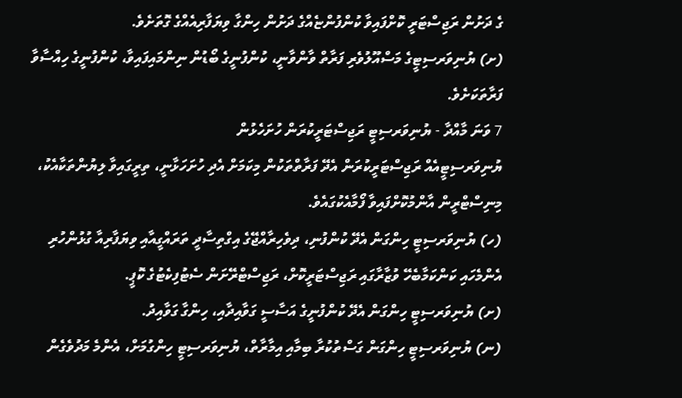ގެ ދަށުން ރަޖިސްޓަރީ ކޮށްފައިވާ ކުންފުންޏެއްގެ ދަށުން ހިންގާ ވިޔަފާރިއެއްގެ ގޮތަށެވެ.
(ށ) ޔުނިވަރސިޓީގެ މަސްއޫލުވެރި ފަރާތް ވާންވާނީ، ކުންފުނީގެ ބޯޑުން ނިންމައިފައިވާ، ކުންފުނީގެ ހިއްސާވާ ފަރާތަކަށެވެ.
7 ވަނަ މާއްދާ - ޔުނިވަރސިޓީ ރަޖިސްޓަރީކުރަން ހުށަހެޅުން
ޔުނިވަރސިޓީއެއް ރަޖިސްޓަރީކުރަން އެދޭ ފަރާތްތަކުން މިކަމަށް އެދި ހުށަހަޅާނީ، ތިރީގައިވާ ލިޔުންތަކާއެކު، މިނިސްޓްރީން އާންމުކޮށްފައިވާ ފޯމާއެކުގައެވެ.
(ހ) ޔުނިވަރސިޓީ ހިންގަން އެދޭ ކުންފުނި، ދިވެހިރާއްޖޭގެ އިގްތިސާދީ ތަރައްގީއާއި ވިޔަފާރިއާ ގުޅުންހުރި އެންމެހައި ކަންކަމާބެހޭ ވުޒާރާގައި ރަޖިސްޓަރީކޮށް، ރަޖިސްޓްރޭށަން ސެޓުފިކެޓުގެ ކޮޕީ.
(ށ) ޔުނިވަރސިޓީ ހިންގަން އެދޭ ކުންފުނީގެ އަސާސީ ގަވާއިދާއި، ހިންގާ ގަވާއިދު.
(ނ) ޔުނިވަރސިޓީ ހިންގަން ގަސްތުކުރާ ބިމާއި އިމާރާތް، ޔުނިވަރސިޓީ ހިންގުމަށް، އެންމެ މަދުވެގެން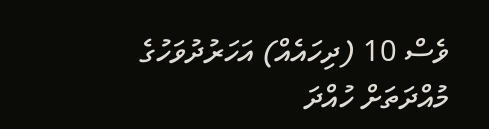ވެސް 10 (ދިހައެއް) އަހަރުދުވަހުގެ މުއްދަތަށް ހުއްދަ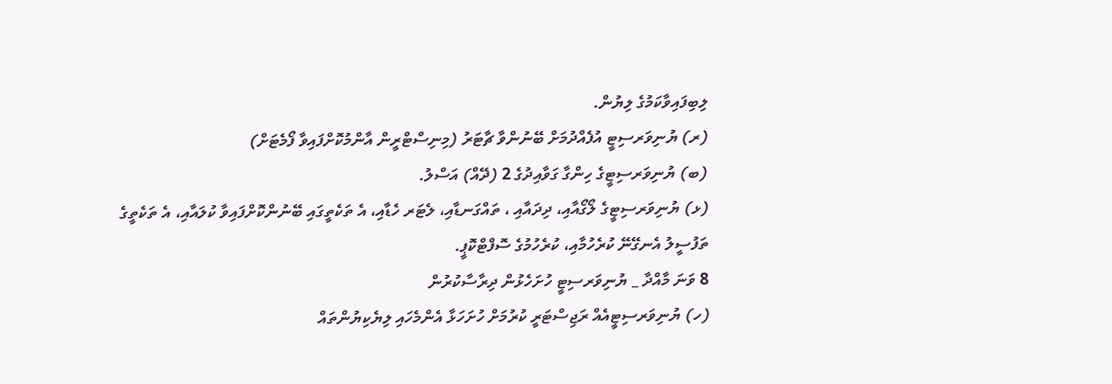ލިބިފައިވާކަމުގެ ލިޔުން.
(ރ) ޔުނިވަރސިޓީ އުފެއްދުމަށް ބޭނުންވާ ޗާޓަރު (މިނިސްޓްރީން އާންމުކޮށްފައިވާ ފޯމެޓަށް)
(ބ) ޔުނިވަރސިޓީގެ ހިންގާ ގަވާއިދުގެ 2 (ދޭއް) އަސްލު.
(ޅ) ޔުނިވަރސިޓީގެ ލޯގޯއާއި، ދިދައާއި ، ތައްގަނޑާއި، ލެޓަރ ހެޑާއި، އެ ތަކެތީގައި ބޭނުންކޮށްފައިވާ ކުލައާއި، އެ ތަކެތީގެ ތަފުސީލު އެނގޭނޭ ކުރެހުމާއި، ކުރެހުމުގެ ސޮފްޓްކޮޕީ.
8 ވަނަ މާއްދާ _ ޔުނިވަރސިޓީ ހުށަހެޅުން ދިރާސާކުރުން
(ހ) ޔުނިވަރސިޓީއެއް ރަޖިސްޓަރީ ކުރުމަށް ހުށަހަޅާ އެންމެހައި ލިޔެކިޔުންތައް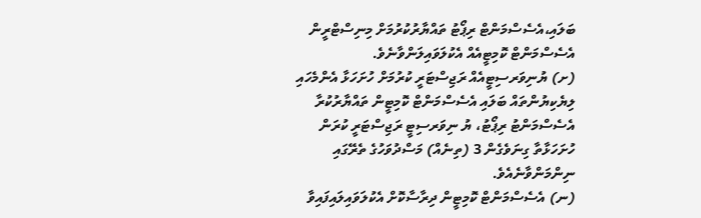ބަލައި،އެސެސްމަންޓް ރިޕޯޓު ތައްޔާރުކުރުމަށް މިނިސްޓްރީން އެސެސްމަންޓް ކޮމިޓީއެއް އެކުލަވައިލަންވާނެވެ.
(ށ) ޔުނިވަރސިޓީއެއް ރަޖިސްޓަރީ ކުރުމަށް ހުށަހަޅާ އެންމެހައި ލިޔެކިޔުންތައް ބަލައި އެސެސްމަންޓް ކޮމިޓީން ތައްޔާރުކުރާ އެސެސްމަންޓު ރިޕޯޓު، ޔު ނިވަރސިޓީ ރަޖިސްޓަރީ ކުރަން ހުށަހަޅާތާ ގިނަވެގެން 3 (ތިނެއް) މަސްދުވަހުގެ ތެރޭގައި ނިންމަންވާނެއެވެ.
(ނ) އެސެސްމަންޓް ކޮމިޓީން ދިރާސާކޮށް އެކުލަވައިލައިފައިވާ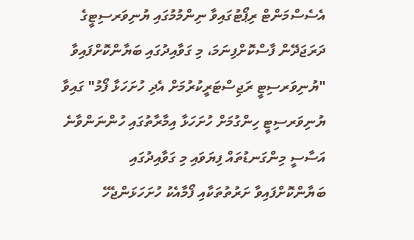އެސެސްމަންޓް ރިޕޯޓުގައިވާ ނިންމުމުގައި ޔުނިވަރސިޓީގެ ދަރަޖަދޭން ފާސްކޮށްފިނަމަ، މި ގަވާއިދުގައި ބަޔާންކޮށްފައިވާ "ޔުނިވަރސިޓީ ރަޖިސްޓަރީކުރުމަށް އެދި ހުށަހަޅާ ފޯމު" ގައިވާ ޔުނިވަރސިޓީ ހިންގުމަށް ހުށަހަޅާ އިމާރާތުގައި ހުންނަންވާނެ އަސާސީ މިންގަނޑުތައް ފިޔަވައި މި ގަވާއިދުގައި ބަޔާންކޮށްފައިވާ ށަރުތުތަކާއި ފޯމާއެކު ހުށަހަޅަންޖެހޭ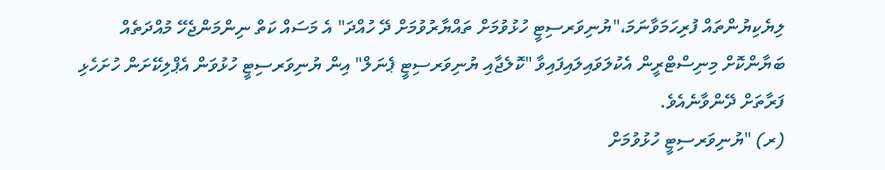ލިޔެކިޔުންތައް ފުރިހަމަވާނަމަ،"ޔުނިވަރސިޓީ ހުޅުވުމަށް ތައްޔާރުވުމަށް ދޭ ހުއްދަ" އެ މަސައް ކަތް ނިންމަންޖެހޭ މުއްދަތެއް ބަޔާންކޮށް މިނިސްޓްރީން އެކުލަވައިލައިފައިވާ "ކޮލެޖާއި ޔުނިވަރސިޓީ ޕެނަލް" އިން ޔުނިވަރސިޓީ ހުޅުވަން އެޕްލިކޭށަން ހުށަހެޅި ފަރާތަށް ދޭންވާނެއެވެ.
(ރ) "ޔުނިވަރސިޓީ ހުޅުވުމަށް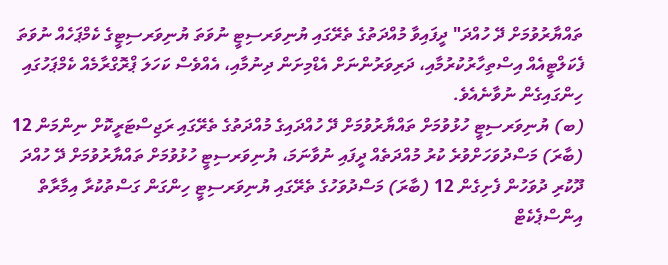ތައްޔާރުވުމަށް ދޭ ހުއްދަ" ދީފައިވާ މުއްދަތުގެ ތެރޭގައި ޔުނިވަރސިޓީ ނުވަތަ ޔުނިވަރސިޓީގެ ކެމްޕަހެއް ނުވަތަ ފެކަލްޓީއެއް އިސްތިހާރުކުރުމާއި، ދަރިވަރުންނަށް އެޑްމިށަން ދިނުމާއި، އެއްވެސް ކަހަލަ ޕްރޮގްރާމެއް ކެމްޕަހުގައި ހިންގައިގެން ނުވާނެއެވެ.
(ބ) ޔުނިވަރސިޓީ ހުޅުވުމަށް ތައްޔާރުވުމަށް ދޭ ހުއްދައިގެ މުއްދަތުގެ ތެރޭގައި ރަޖިސްޓަރީކޮށް ނިންމަން 12 (ބާރަ) މަސްދުވަހަށްވުރެ ކުރު މުއްދަތެއް ދީފައި ނުވާނަމަ، ޔުނިވަރސިޓީ ހުޅުވުމަށް ތައްޔާރުވުމަށް ދޭ ހުއްދަ ދޫކުރި ދުވަހުން ފެށިގެން 12 (ބާރަ) މަސްދުވަހުގެ ތެރޭގައި ޔުނިވަރސިޓީ ހިންގަން ގަސްތުކުރާ އިމާރާތް އިންސްޕެކެޓް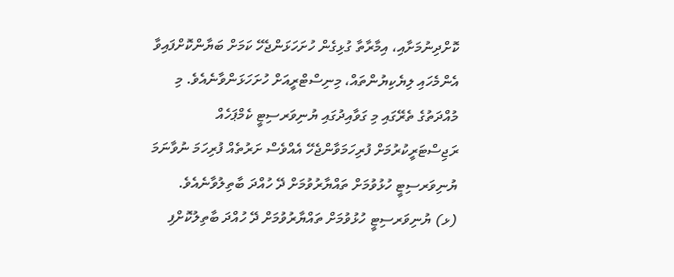ކޮށްދިނުމަށާއި، އިމާރާތާ ގުޅިގެން ހުށަހަޅަންޖެހޭ ކަމަށް ބަޔާންކޮށްފައިވާ އެންމެހައި ލިޔެކިޔުންތައް، މިނިސްޓްރީއަށް ހުށަހަޅަންވާނެއެވެ. މި މުއްދަތުގެ ތެރޭގައި މި ގަވާއިދުގައި ޔުނިވަރސިޓީ ކެމްޕަހެއް ރަޖިސްޓަރީކުރުމަށް ފުރިހަމަވާންޖެހޭ އެއްވެސް ށަރުތެއް ފުރިހަމަ ނުވާނަމަ ޔުނިވަރސިޓީ ހުޅުވުމަށް ތައްޔާރުވުމަށް ދޭ ހުއްދަ ބާތިލުވާނެއެވެ.
(ޅ) ޔުނިވަރސިޓީ ހުޅުވުމަށް ތައްޔާރުވުމަށް ދޭ ހުއްދަ ބާތިލުކޮށްފި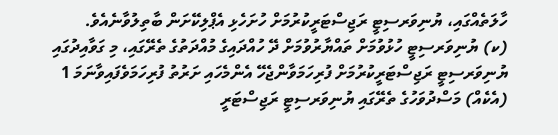ހާލަތެއްގައި، ޔުނިވަރސިޓީ ރަޖިސްޓަރީކުރުމަށް ހުށަހެޅި އެޕްލިކޭށަން ބާތިލުވާނެއެވެ.
(ކ) ޔުނިވަރސިޓީ ހުޅުވުމަށް ތައްޔާރުވުމަށް ދޭ ހުއްދައިގެ މުއްދަތުގެ ތެރޭގައި، މި ގަވާއިދުގައި ޔުނިވަރސިޓީ ރަޖިސްޓަރީކުރުމަށް ފުރިހަމަވާންޖެހޭ އެންމެހައި ށަރުތު ފުރިހަމަވެފައިވާނަމަ 1 (އެކެއް) މަސްދުވަހުގެ ތެރޭގައި ޔުނިވަރސިޓީ ރަޖިސްޓަރީ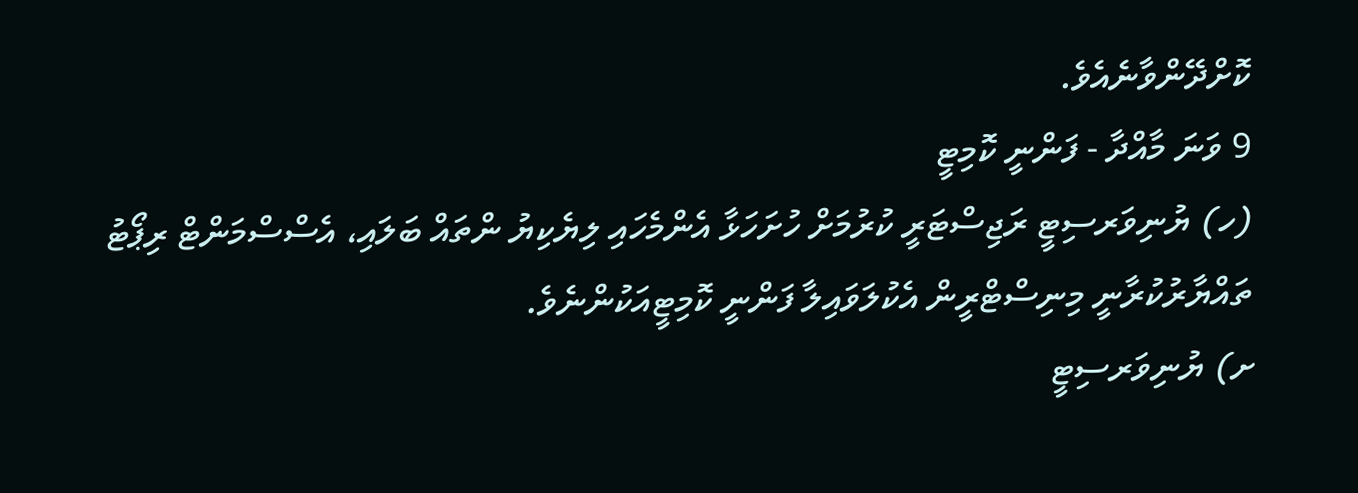ކޮށްދޭންވާނެއެވެ.
9 ވަނަ މާއްދާ - ފަންނީ ކޮމިޓީ
(ހ) ޔުނިވަރސިޓީ ރަޖިސްޓަރީ ކުރުމަށް ހުށަހަޅާ އެންމެހައި ލިޔެކިޔު ންތައް ބަލައި، އެސްސްމަންޓް ރިޕޯޓު ތައްޔާރުކުރާނީ މިނިސްޓްރީން އެކުލަވައިލާ ފަންނީ ކޮމިޓީއަކުންނެވެ.
ށ) ޔުނިވަރސިޓީ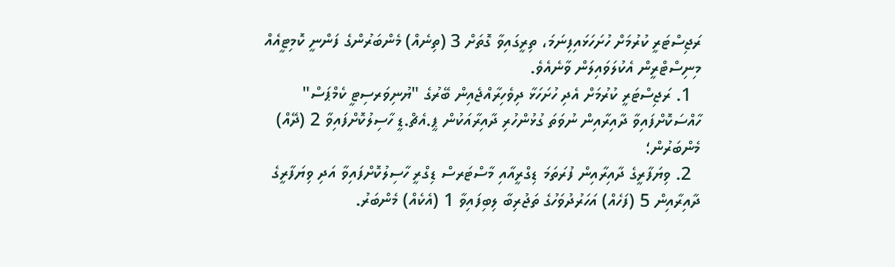ރަޖިސްޓަރީ ކުރުމަށް ހުށަހަޅައިފިނަމަ، ތިރީގައިވާ ގޮތަށް 3 (ތިނެއް) މެންބަރުންގެ ފަންނީ ކޮމިޓީއެއް މިނިސްޓްރީން އެކުލަވައިލަން ވާނެއެވެ.
  1. ރަޖިސްޓަރީ ކުރުމަށް އެދި ހުށަހަޅާ ދިވެހިރާއްޖެއިން ބޭރުގެ "ޔުނިވަރސިޓީ ކެމްޕަސް" ހާއްސަކޮށްފައިވާ ދާއިރާއިން ނުވަތަ ގުޅުންހުރި ދާއިރާއަކުން ޕީ.އެޗް.ޑީ ހާސިލުކޮށްފައިވާ 2 (ދޭއް) މެންބަރުން؛
  2. ވިޔަފާރީގެ ދާއިރާއިން ފުރަތަމަ ޑިގްރީއާއި މާސްޓަރސް ޑިގްރީ ހާސިލުކޮށްފައިވާ އަދި ވިޔަފާރީގެ ދާއިރާއިން 5 (ފަހެއް) އަހަރުދުވަހުގެ ތަޖުރިބާ ލިބިފައިވާ 1 (އެކެއް) މެންބަރު.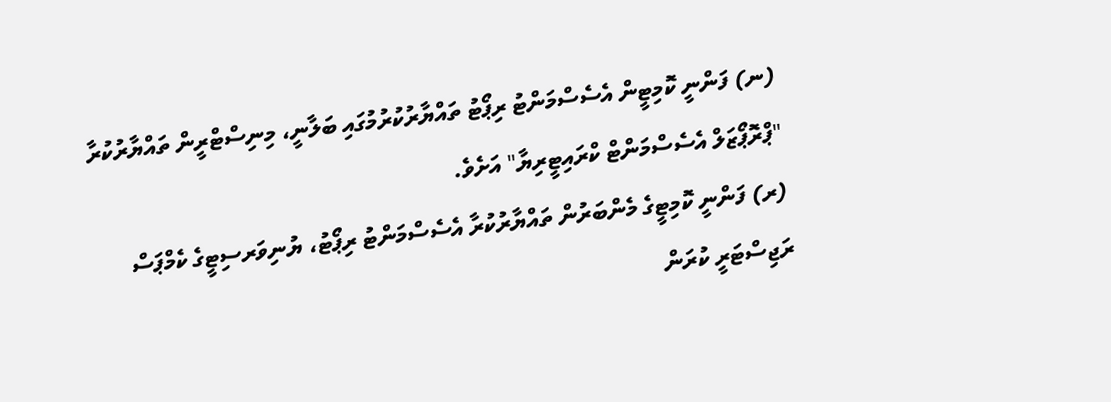(ނ) ފަންނީ ކޮމިޓީން އެސެސްމަންޓު ރިޕޯޓު ތައްޔާރުކުރުމުގައި ބަލާނީ، މިނިސްޓްރީން ތައްޔާރުކުރާ "ޕްރޮޕޯޒަލް އެސެސްމަންޓް ކްރައިޓީރިޔާ" އަށެވެ.
(ރ) ފަންނީ ކޮމިޓީގެ މެންބަރުން ތައްޔާރުކުރާ އެސެސްމަންޓު ރިޕޯޓު، ޔުނިވަރސިޓީގެ ކެމްޕަސް ރަޖިސްޓަރީ ކުރަން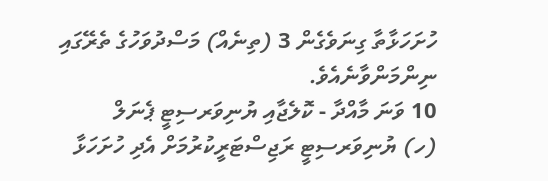ހުށަހަޅާތާ ގިނަވެގެން 3 (ތިނެއް) މަސްދުވަހުގެ ތެރޭގައި ނިންމަންވާނެއެވެ.
10 ވަނަ މާއްދާ - ކޮލެޖާއި ޔުނިވަރސިޓީ ޕެނަލް
(ހ) ޔުނިވަރސިޓީ ރަޖިސްޓަރީކުރުމަށް އެދި ހުށަހަޅާ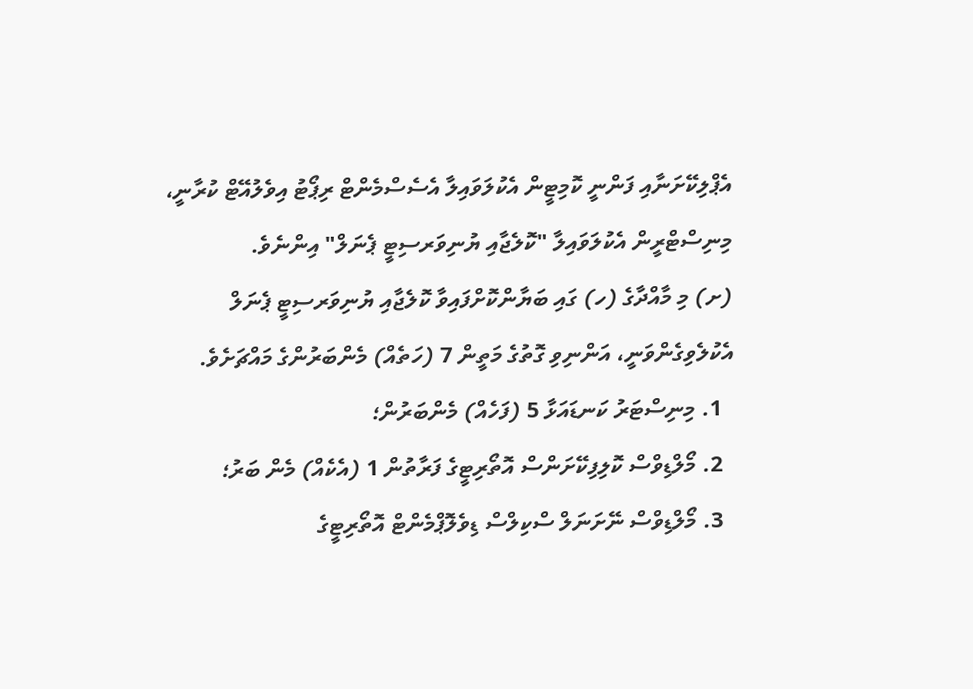އެޕްލިކޭށަނާއި ފަންނީ ކޮމިޓީން އެކުލަވައިލާ އެސެސްމެންޓް ރިޕޯޓު އިވެލުއޭޓް ކުރާނީ، މިނިސްޓްރީން އެކުލަވައިލާ "ކޮލެޖާއި ޔުނިވަރސިޓީ ޕެނަލް" އިންނެވެ.
(ށ) މި މާއްދާގެ (ހ) ގައި ބަޔާންކޮށްފައިވާ ކޮލެޖާއި ޔުނިވަރސިޓީ ޕެނަލް އެކުލެވިގެންވަނީ، އަންނިވި ގޮތުގެ މަތީން 7 (ހަތެއް) މެންބަރުންގެ މައްޗަށެވެ.
  1. މިނިސްޓަރު ކަނޑައަޅާ 5 (ފަހެއް) މެންބަރުން؛
  2. މޯލްޑިވްސް ކޮލިފިކޭށަންސް އޮތޯރިޓީގެ ފަރާތުން 1 (އެކެއް) މެން ބަރު؛
  3. މޯލްޑިވްސް ނޭށަނަލް ސްކިލްސް ޑިވެލޮޕްމެންޓް އޮތޯރިޓީގެ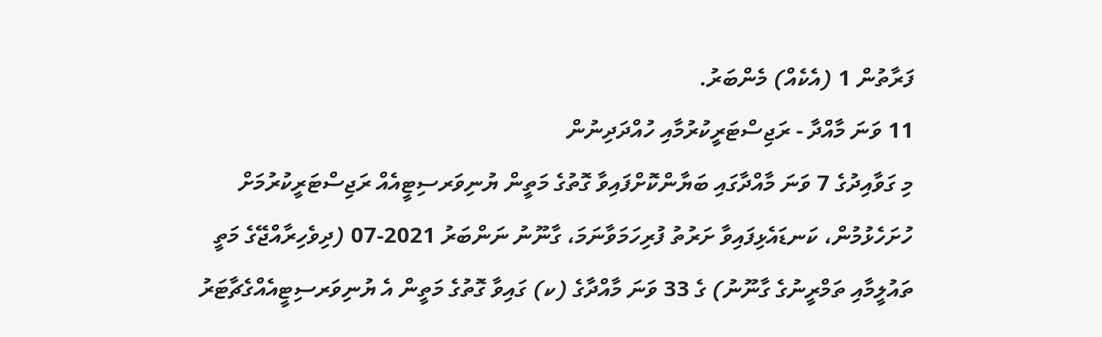ފަރާތުން 1 (އެކެއް) މެންބަރު.
11 ވަނަ މާއްދާ - ރަޖިސްޓަރީކުރުމާއި ހުއްދަދިނުން
މި ގަވާއިދުގެ 7 ވަނަ މާއްދާގައި ބަޔާންކޮށްފައިވާ ގޮތުގެ މަތީން ޔުނިވަރސިޓީއެއް ރަޖިސްޓަރީކުރުމަށް ހުށަހެޅުމުން، ކަނޑައެޅިފައިވާ ށަރުތު ފުރިހަމަވާނަމަ، ގާނޫނު ނަންބަރު 2021-07 (ދިވެހިރާއްޖޭގެ މަތީ ތައުލީމާއި ތަމްރީނުގެ ގާނޫނު) ގެ 33 ވަނަ މާއްދާގެ (ކ) ގައިވާ ގޮތުގެ މަތީން އެ ޔުނިވަރސިޓީއެއްގެޗާޓަރު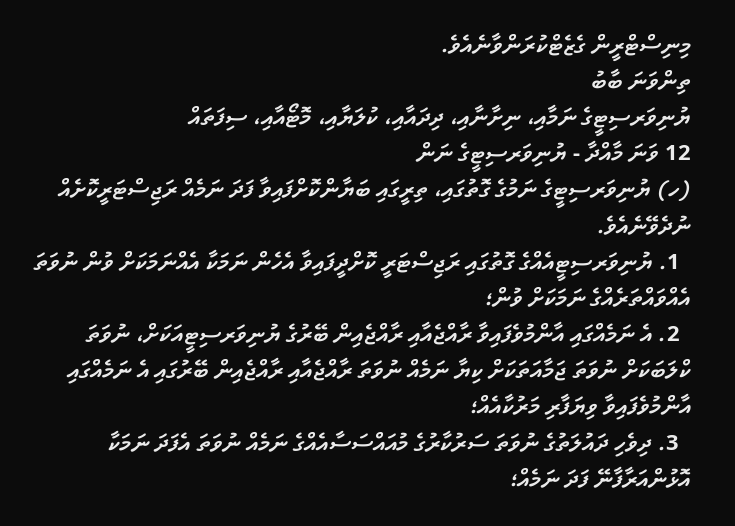މިނިސްޓްރީން ގެޒެޓްކުރަންވާނެއެވެ.
ތިންވަނަ ބާބު
ޔުނިވަރސިޓީގެ ނަމާއި، ނިށާނާއި، ދިދައާއި، ކުލަޔާއި، މޮޓޯއާއި، ސިފަތައް
12 ވަނަ މާއްދާ - ޔުނިވަރސިޓީގެ ނަން
(ހ) ޔުނިވަރސިޓީގެ ނަމުގެ ގޮތުގައި، ތިރީގައި ބަޔާންކޮށްފައިވާ ފަދަ ނަމެއް ރަޖިސްޓަރީކޮށެއް ނުދެވޭނެއެވެ.
  1. ޔުނިވަރސިޓީއެއްގެ ގޮތުގައި ރަޖިސްޓަރީ ކޮށްދީފައިވާ އެހެން ނަމަކާ އެއްނަމަކަށް ވުން ނުވަތަ އެއްވައްތަރެއްގެ ނަމަކަށް ވުން؛
  2. އެ ނަމެއްގައި އާންމުވެފައިވާ ރާއްޖެއާއި ރާއްޖެއިން ބޭރުގެ ޔުނިވަރސިޓީއަކަށް، ނުވަތަ ކްލަބަކަށް ނުވަތަ ޖަމާއަތަކަށް ކިޔާ ނަމެއް ނުވަތަ ރާއްޖެއާއި ރާއްޖެއިން ބޭރުގައި އެ ނަމެއްގައި އާންމުވެފައިވާ ވިޔަފާރި މަރުކާއެއް؛
  3. ދިވެހި ދައުލަތުގެ ނުވަތަ ސަރުކާރުގެ މުއައްސަސާއެއްގެ ނަމެއް ނުވަތަ އެފަދަ ނަމަކާ އޮޅުންއަރާފާނޭ ފަދަ ނަމެއް؛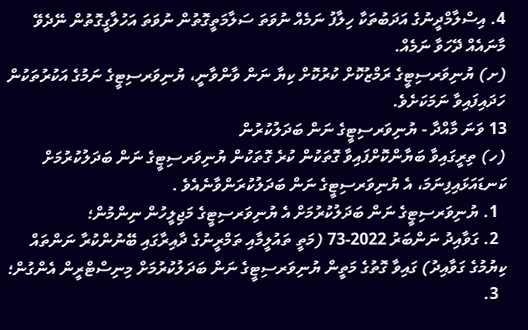4. އިސްލާމްދީނުގެ އަދަބުތަކާ ހިލާފު ނަމެއް ނުވަތަ ސަލާމަތީގޮތުން ނުވަތަ އަހުލާގީގޮތުން ނޭދެވޭ މާނައެއް ދޭހަވާ ނަމެއް.
(ށ) ޔުނިވަރސިޓީގެ ރަމްޒުކޮށް ކުރުކޮށް ކިޔާ ނަން ވާންވާނީ، ޔުނިވަރސިޓީގެ ނަމުގެ އަކުރުތަކުން ހަދައިފައިވާ ނަމަކަށެވެ.
13 ވަނަ މާއްދާ - ޔުނިވަރސިޓީގެ ނަން ބަދަލުކުރުން
(ހ) ތިރީގައިވާ ބަޔާންކޮށްފައިވާ ގޮތަކުން ކުރެ ގޮތަކުން ޔުނިވަރސިޓީގެ ނަން ބަދަލުކުރުމަށް ކަނޑައަޅައިފިނަމަ، އެ ޔުނިވަރސިޓީގެ ނަން ބަދަލުކުރަންވާނެއެވެ .
  1. ޔުނިވަރސިޓީގެ ނަން ބަދަލުކުރުމަށް އެ ޔުނިވަރސިޓީގެ މަޖިލީހުން ނިންމުން؛
  2. ގަވާއިދު ނަންބަރު 2022-73 (މަތީ ތައުލީމާއި ތަމްރީނުގެ ދާއިރާގައި ބޭނުންކުރާ ނަންތައް ކިޔުމުގެ ގަވާއިދު) ގައިވާ ގޮތުގެ މަތީން ޔުނިވަރސިޓީގެ ނަން ބަދަލުކުރުމަށް މިނިސްޓްރީން އެންގުން؛
  3.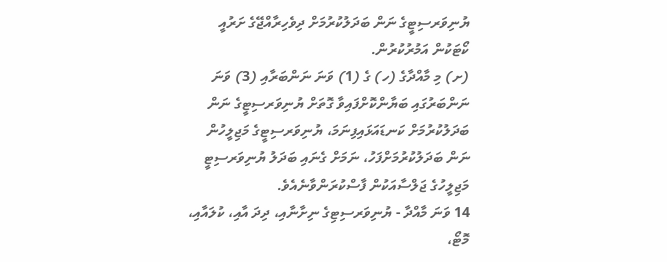ޔުނިވަރސިޓީގެ ނަން ބަދަލުކުރުމަށް ދިވެހިރާއްޖޭގެ ށަރުއީ ކޯޓަކުން އަމުރުކުރުން.
(ށ) މި މާއްދާގެ (ހ) ގެ (1) ވަނަ ނަންބަރާއި (3) ވަނަ ނަންބަރުގައި ބަޔާންކޮށްފައިވާ ގޮތަށް ޔުނިވަރސިޓީގެ ނަން ބަދަލުކުރުމަށް ކަނޑައަޅައިފިނަމަ، ޔުނިވަރސިޓީގެ މަޖިލީހުން ނަން ބަދަލުކުރުމަށްފަހު، ނަމަށް ގެނައި ބަދަލު ޔުނިވަރސިޓީ މަޖިލީހުގެ ޖަލްސާއަކުން ފާސްކުރަންވާނެއެވެ.
14 ވަނަ މާއްދާ - ޔުނިވަރސިޓިގެ ނިށާނާއި، ދިދަ އާއި، ކުލައާއި، މޮޓޯ،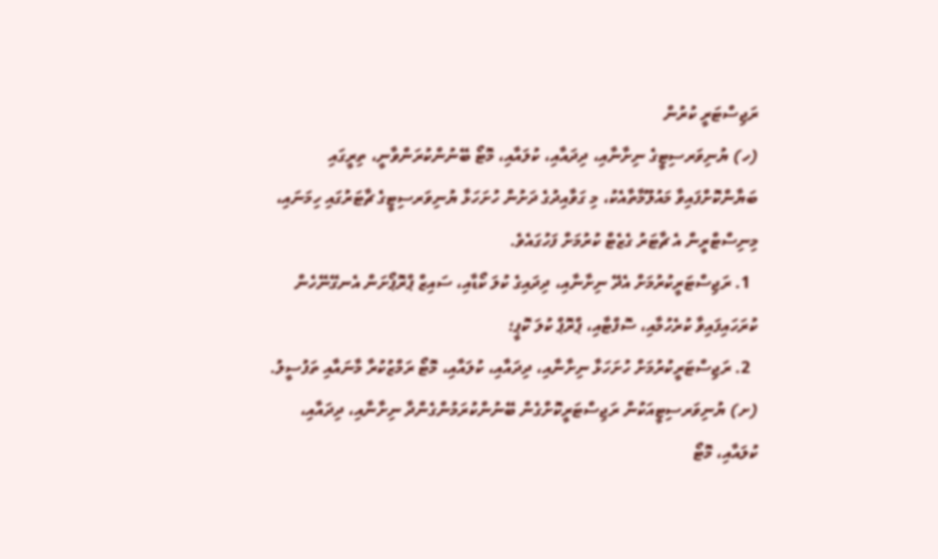ރަޖިސްޓަރީ ކުރުން
(ހ) ޔުނިވަރސިޓީގެ ނިށާނާއި، ދިދައާއި، ކުލައާއި، މޮޓޯ ބޭނުންކުރަންވާނީ، ތިރީގައި ބަޔާންކޮށްފައިވާ މައުލޫމާތާއެކު، މި ގަވާއިދުގެ ދަށުން ހުށަހަޅާ ޔުނިވަރސިޓީގެ ޗާޓަރުގައި ހިމަނައި، މިނިސްޓްރީން އެ ޗާޓަރު ގެޒެޓް ކުރުމަށް ފަހުގައެވެ.
  1. ރަޖިސްޓަރީކުރުމަށް އެދޭ ނިށާނާއި، ދިދައިގެ ކުލަ ކޯޑާއި، ސައިޒް ޕްރޮޕޯށަން އެނގޭނޭހެން ކުރަހައިފައިވާ ކުރެހުމާއި، ސޮފްޓާއި، ޕްރޮޕް ކުލަ ކޮޕީ؛
  2. ރަޖިސްޓަރީކުރުމަށް ހުށަހަޅާ ނިށާނާއި، ދިދައާއި، ކުލައާއި، މޮޓޯ ރަމްޒުކުރާ މާނައާއި ތަފުސީލު.
(ށ) ޔުނިވަރސިޓީއަކުން ރަޖިސްޓަރީކޮށްގެން ބޭނުންކުރަމުންގެންދާ ނިށާނާއި، ދިދައާއި، ކުލައާއި، މޮޓޯ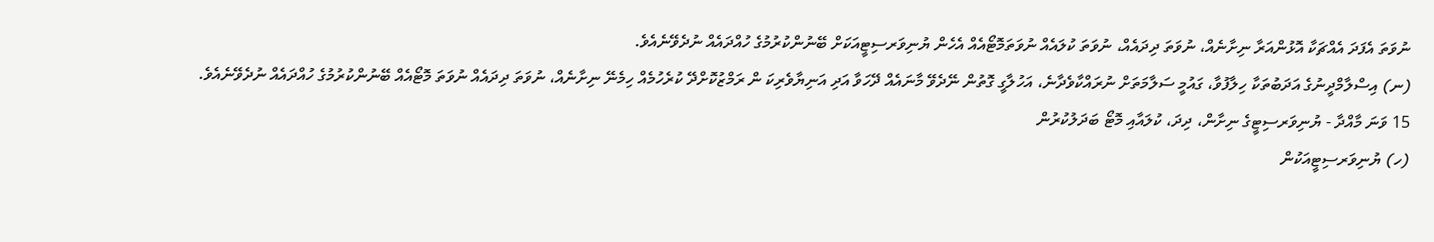ނުވަތަ އެފަދަ އެއްޗަކާ އޮޅުންއަރާ ނިށާނެއް، ނުވަތަ ދިދައެއް، ނުވަތަ ކުލައެއް ނުވަތަމޮޓޯއެއް އެހެން ޔުނިވަރސިޓީއަކަށް ބޭނުންކުރުމުގެ ހުއްދައެއް ނުދެވޭނެއެވެ.
(ނ) އިސްލާމްދީނުގެ އަދަބުތަކާ ހިލާފުވާ، ގައުމީ ސަލާމަތަށް ނުރައްކާވެދާނެ، އަހުލާގީ ގޮތުން ނޭދެވޭ މާނައެއް ދޭހަވާ އަދި އަނިޔާވެރިކަ ން ރަމްޒުކޮށްދޭ ކުރެހުމެއް ހިމެނޭ ނިށާނެއް، ނުވަތަ ދިދައެއް ނުވަތަ މޮޓޯއެއް ބޭނުންކުރުމުގެ ހުއްދައެއް ނުދެވޭނެއެވެ.
15 ވަނަ މާއްދާ - ޔުނިވަރސިޓީގެ ނިށާން، ދިދަ، ކުލައާއި މޮޓޯ ބަދަލުކުރުން
(ހ) ޔުނިވަރސިޓީއަކުން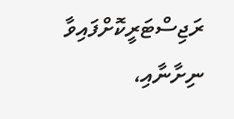ރަޖިސްޓަރީކޮށްފައިވާ ނިށާނާއި،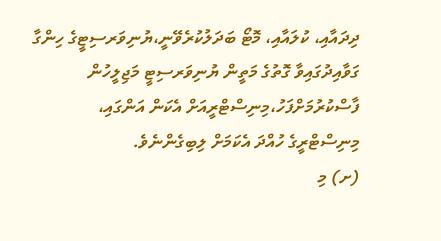ދިދައާއި، ކުލައާއި، މޮޓޯ ބަދަލުކުރެވޭނީ،ޔުނިވަރސިޓީގެ ހިންގާ ގަވާއިދުގައިވާ ގޮތުގެ މަތީން ޔުނިވަރސިޓީ މަޖިލީހުން ފާސްކުރުމަށްފަހު،މިނިސްޓްރީއަށް އެކަން އަންގައި، މިނިސްޓްރީގެ ހުއްދަ އެކަމަށް ލިބިގެންނެވެ.
(ށ) މި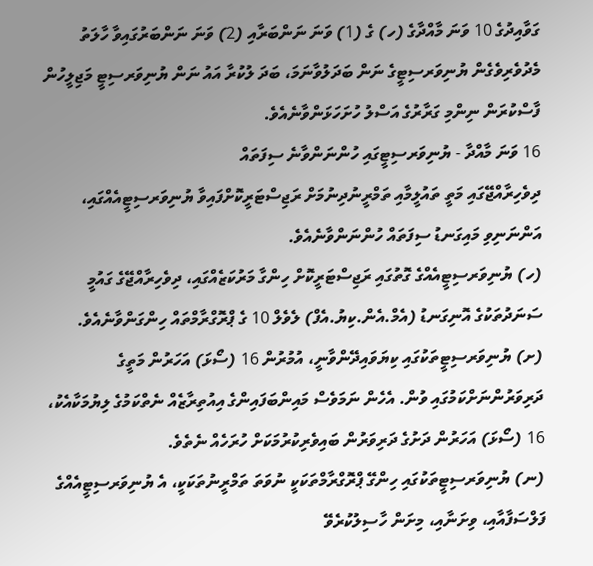ގަވާއިދުގެ 10 ވަނަ މާއްދާގެ (ހ) ގެ (1) ވަނަ ނަންބަރާއި (2) ވަނަ ނަންބަރުގައިވާ ހާލަތު މެދުވެރިވެގެން ޔުނިވަރސިޓީގެ ނަން ބަދަލުވާނަމަ، ބަދަ ލުކުރާ އައު ނަން ޔުނިވަރސިޓީ މަޖިލީހުން ފާސްކުރަން ނިންމި ގަރާރުގެ އަސްލު ހުށަހަޅަންވާނެއެވެ.
16 ވަނަ މާއްދާ - ޔުނިވަރސިޓީގައި ހުންނަންވާނެ ސިފަތައް
ދިވެހިރާއްޖޭގައި މަތީ ތައުލީމާއި ތަމްރީނުދިނުމަށް ރަޖިސްޓަރީކޮށްފައިވާ ޔުނިވަރސިޓީއެއްގައި، އަންނަނިވި މައިގަނޑު ސިފަތައް ހުންނަންވާނެއެވެ.
(ހ) ޔުނިވަރސިޓީއެއްގެ ގޮތުގައި ރަޖިސްޓަރީކޮށް ހިންގާ މަރުކަޒެއްގައި، ދިވެހިރާއްޖޭގެ ގައުމީ ސަނަދުތަކުގެ އޮނިގަނޑު (އެމް.އެން.ކިޔު.އެފް) ލެވެލް 10 ގެ ޕްރޮގްރާމްތައް ހިންގަންވާނެއެވެ.
(ށ) ޔުނިވަރސިޓީތަކުގައި ކިޔަވައިދޭންވާނީ، އުމުރުން 16 (ސޯޅަ) އަހަރުން މަތީގެ ދަރިވަރުންނަށްކަމުގައި ވުން. އެހެން ނަމަވެސް މައިންބަފައިންގެ އިއުތިރާޒެއް ނެތްކަމުގެ ލިޔުމަކާއެކު، 16 (ސޯޅަ) އަހަރުން ދަށުގެ ދަރިވަރުން ބައިވެރިކުރުމަކަށް ހުރަހެއް ނެތެވެ.
(ނ) ޔުނިވަރސިޓީތަކުގައި ހިންގޭ ޕްރޮގްރާމްތަކަކީ ނުވަތަ ތަމްރީނުތަކަކީ، އެ ޔުނިވަރސިޓީއެއްގެ ފަލްސަފާއާއި، ވިށަނާއި، މިށަން ހާސިލުކުރެވޭ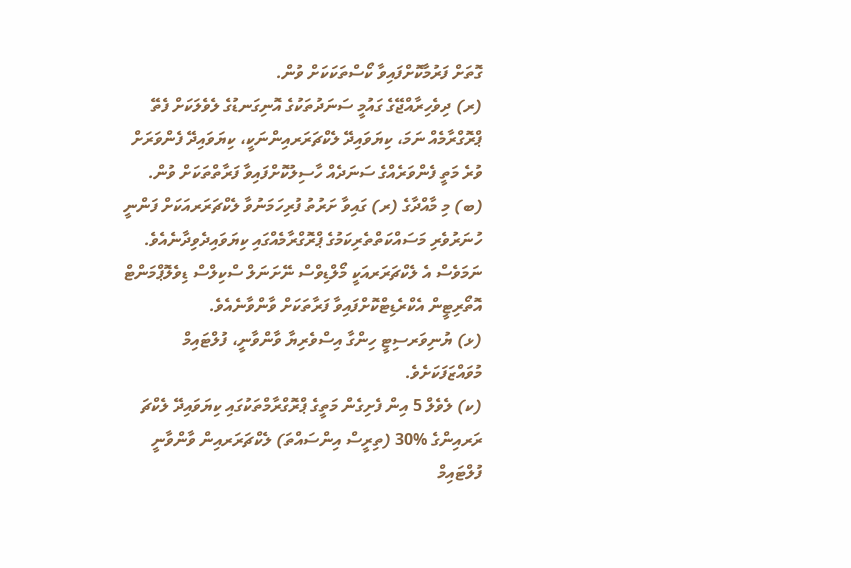ގޮތަށް ފަރުމާކޮށްފައިވާ ކޯސްތަކަކަށް ވުން.
(ރ) ދިވެހިރާއްޖޭގެ ގައުމީ ސަނަދުތަކުގެ އޮނިގަނޑުގެ ލެވެލަކަށް ފެތޭ ޕްރޮގްރާމެއް ނަމަ، ކިޔަވައިދޭ ލެކްޗަރަރއިންނަކީ، ކިޔަވައިދޭ ފެންވަރަށް ވުރެ މަތީ ފެންވަރެއްގެ ސަނަދެއް ހާސިލުކޮށްފައިވާ ފަރާތްތަކަށް ވުން.
(ބ) މި މާއްދާގެ (ރ) ގައިވާ ށަރުތު ފުރިހަމަނުވާ ލެކްޗަރަރއަކަށް ފަންނީ ހުނަރުވެރި މަސައްކަތްތެރިކަމުގެ ޕްރޮގްރާމެއްގައި ކިޔަވައިދެވިދާނެއެވެ. ނަމަވެސް އެ ލެކްޗަރަރއަކީ މޯލްޑިވްސް ނޭށަނަލް ސްކިލްސް ޑިވެލޮޕްމަންޓް އޮތޯރިޓީން އެކްރެޑިޓްކޮށްފައިވާ ފަރާތަކަށް ވާންވާނެއެވެ.
(ޅ) ޔުނިވަރސިޓީ ހިންގާ އިސްވެރިޔާ ވާންވާނީ، ފުލްޓައިމް މުވައްޒަފަކަށެވެ.
(ކ) ލެވެލް 5 އިން ފެށިގެން މަތީގެ ޕްރޮގްރާމްތަކުގައި ކިޔަވައިދޭ ލެކްޗަ ރަރއިންގެ %30 (ތިރީސް އިންސައްތަ) ލެކްޗަރަރއިން ވާންވާނީ ފުލްޓައިމް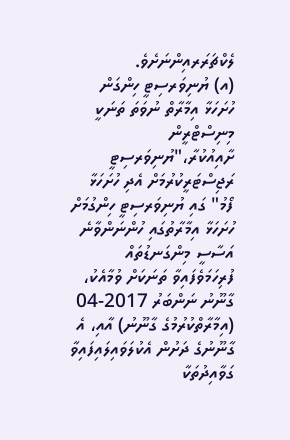ލެކްޗަރަރއިންނަށެވެ.
(އ) ޔުނިވަރސިޓީ ހިންގަން ހުށަހަޅާ އިމާރާތް ނުވަތަ ތަނަކީ މިނިސްޓްރީން ށާއިއުކުރާ،"ޔުނިވަރސިޓީ ރަޖިސްޓަރީކުރުމަށް އެދި ހުށަހަޅާ ފޯމު" ގައި ޔުނިވަރސިޓީ ހިންގުމަށް ހުށަހަޅާ އިމާރާތުގައި ހުންނަންވާނެ އަސާސީ މިންގަނޑުތައް ފުރިހަމަވެފައިވާ ތަނަކަށް ވުމާއެކު، ގާނޫނު ނަންބަރު 2017-04 (އިމާރާތްކުރުމުގެ ގާނޫނު) އާއި، އެ ގާނޫނުގެ ދަށުން އެކުލަވައިލައިފައިވާ ގަވާއިދުތަކާ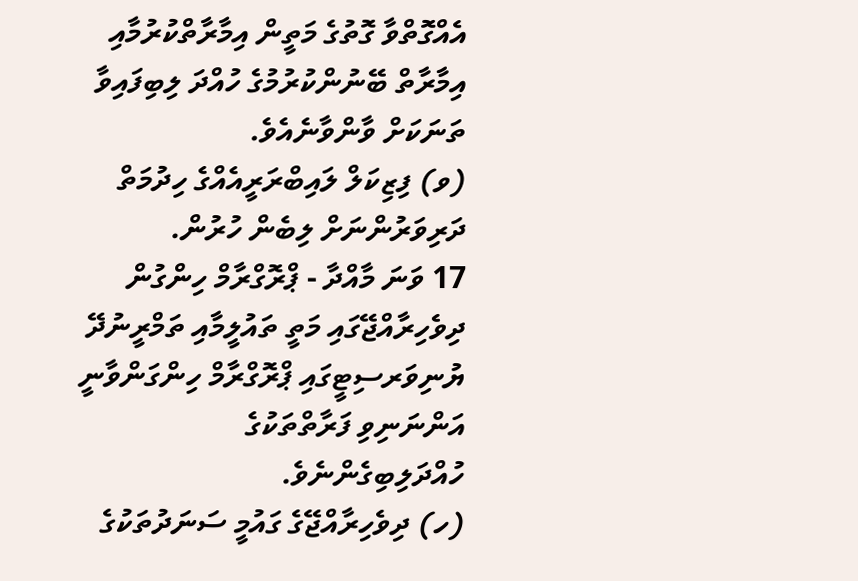އެއްގޮތްވާ ގޮތުގެ މަތީން އިމާރާތްކުރުމާއި އިމާރާތް ބޭނުންކުރުމުގެ ހުއްދަ ލިބިފައިވާ ތަނަކަށް ވާންވާނެއެވެ.
(ވ) ފިޒިކަލް ލައިބްރަރީއެއްގެ ހިދުމަތް ދަރިވަރުންނަށް ލިބެން ހުރުން.
17 ވަނަ މާއްދާ - ޕްރޮގްރާމް ހިންގުން
ދިވެހިރާއްޖޭގައި މަތީ ތައުލީމާއި ތަމްރީނުދޭ ޔުނިވަރސިޓީގައި ޕްރޮގްރާމް ހިންގަންވާނީ އަންނަނިވި ފަރާތްތަކުގެ ހުއްދަލިބިގެންނެވެ.
(ހ) ދިވެހިރާއްޖޭގެ ގައުމީ ސަނަދުތަކުގެ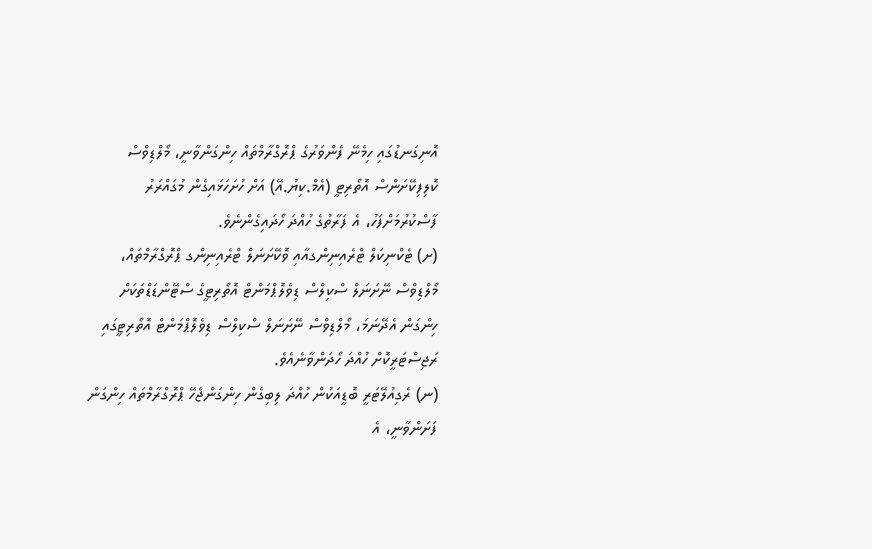އޮނިގަނޑުގައި ހިމެނޭ ފެންވަރުގެ ޕްރޮގްރާމްތައް ހިންގަންވާނީ، މޯލްޑިވްސް ކޮލިފިކޭށަންސް އޮތޯރިޓީ (އެމް.ކިޔު.އޭ) އަށް ހުށަހަޅައިގެން މުގައްރަރު ފާސްކުރުމަށްފަހު، އެ ފަރާތުގެ ހުއްދަ ހޯދައިގެންނެވެ.
(ށ) ޓެކްނިކަލް ޓްރެއިނިންގއާއި ވޮކޭށަނަލް ޓްރެއިނިންގ ޕްރޮގްރާމްތައް، މޯލްޑިވްސް ނޭށަނަލް ސްކިލްސް ޑިވެލޮޕްމަންޓް އޮތޯރިޓީގެ ސްޓޭންޑަޑްތަކަށް ހިންގަން އެދޭނަމަ، މޯލްޑިވްސް ނޭށަނަލް ސްކިލްސް ޑިވެލޮޕްމަންޓް އޮތޯރިޓީގައި ރަޖިސްޓަރީކޮށް ހުއްދަ ހޯދަންވާނެއެވެ.
(ނ) ރެގިއުލޭޓަރީ ބޮޑީއަކުން ހުއްދަ ލިބިގެން ހިންގަންޖެހޭ ޕްރޮގްރާމްތައް ހިންގަން ފަށަންވާނީ، އެ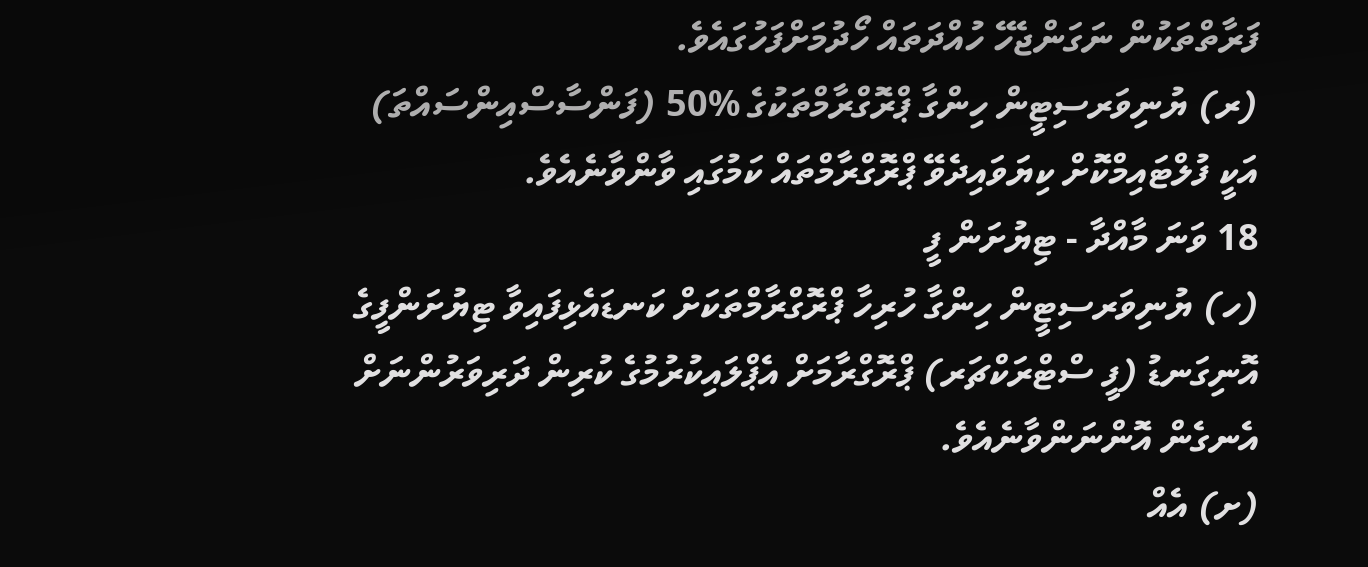ފަރާތްތަކުން ނަގަންޖެހޭ ހުއްދަތައް ހޯދުމަށްފަހުގައެވެ.
(ރ) ޔުނިވަރސިޓީން ހިންގާ ޕްރޮގްރާމްތަކުގެ %50 (ފަންސާސްއިންސައްތަ) އަކީ ފުލްޓައިމްކޮށް ކިޔަވައިދެވޭ ޕްރޮގްރާމްތައް ކަމުގައި ވާންވާނެއެވެ.
18 ވަނަ މާއްދާ - ޓިޔުށަން ފީ
(ހ) ޔުނިވަރސިޓީން ހިންގާ ހުރިހާ ޕްރޮގްރާމްތަކަށް ކަނޑައެޅިފައިވާ ޓިޔުށަންފީގެ އޮނިގަނޑު (ފީ ސްޓްރަކްޗަރ) ޕްރޮގްރާމަށް އެޕްލައިކުރުމުގެ ކުރިން ދަރިވަރުންނަށް އެނގެން އޮންނަންވާނެއެވެ.
(ށ) އެއް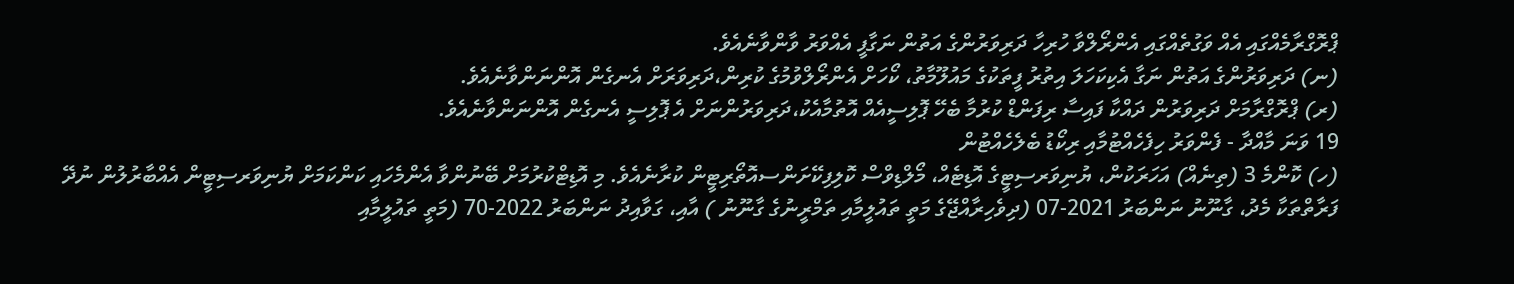ޕްރޮގްރާމެއްގައި އެއް ވަގުތެއްގައި އެންރޯލްވާ ހުރިހާ ދަރިވަރުންގެ އަތުން ނަގާފީ އެއްވަރު ވާންވާނެއެވެ.
(ނ) ދަރިވަރުންގެ އަތުން ނަގާ އެކިކަހަލަ އިތުރު ފީތަކުގެ މައުލޫމާތު، ކޯހަށް އެންރޯލްވުމުގެ ކުރިން،ދަރިވަރަށް އެނގެން އޮންނަންވާނެއެވެ.
(ރ) ޕްރޮގްރާމަށް ދަރިވަރުން ދައްކާ ފައިސާ ރިފަންޑް ކުރުމާ ބެހޭ ޕޮލިސީއެއް އޮތުމާއެކު،ދަރިވަރުންނަށް އެ ޕޮލިސީ އެނގެން އޮންނަންވާނެއެވެ.
19 ވަނަ މާއްދާ - ފެންވަރު ހިފެހެއްޓުމާއި ރިކޯޑު ބެލެހެއްޓުން
(ހ) ކޮންމެ 3 (ތިނެއް) އަހަރަކުން، ޔުނިވަރސިޓީގެ އޮޑިޓެއް، މޯލްޑިވްސް ކޮލިފިކޭށަންސއޮތޯރިޓީން ކުރާނެއެވެ. މި އޮޑިޓްކުރުމަށް ބޭނުންވާ އެންމެހައި ކަންކަމަށް ޔުނިވަރސިޓީން އެއްބާރުލުން ނުދޭ ފަރާތްތަކާ މެދު، ގާނޫނު ނަންބަރު 2021-07 (ދިވެހިރާއްޖޭގެ މަތީ ތައުލީމާއި ތަމްރީނުގެ ގާނޫނު ) އާއި، ގަވާއިދު ނަންބަރު 2022-70 (މަތީ ތައުލީމާއި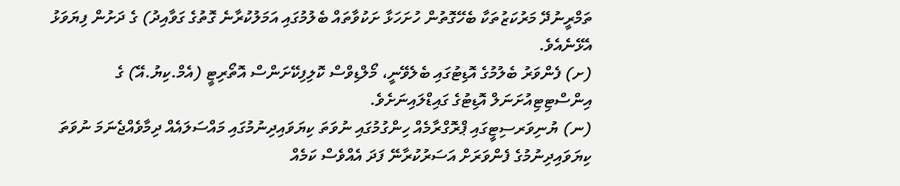ތަމްރީނުދޭ މަރުކަޒުތަކާ ބެހޭގޮތުން ހުށަހަޅާ ށަކުވާތައް ބެލުމުގައި އަމަލުކުރާނެ ގޮތުގެ ގަވާއިދު) ގެ ދަށުން ފިޔަވަޅު އެޅޭނެއެވެ.
(ށ) ފެންވަރު ބެލުމުގެ އޮޑިޓުގައި ބެލެވޭނީ، މޯލްޑިވްސް ކޮލިފިކޭށަންސް އޮތޯރިޓީ (އެމް.ކިޔު.އޭ) ގެ އިންސްޓިޓިއުށަނަލް އޮޑިޓުގެ ގައިޑްލައިނަށެވެ.
(ނ) ޔުނިވަރސިޓީގައި ޕްރޮގްރާމެއް ހިންގުމުގައި ނުވަތަ ކިޔަވައިދިނުމުގައި މައްސަލައެއް ދިމާވެއްޖެނަމަ ނުވަތަ ކިޔަވައިދިނުމުގެ ފެންވަރަށް އަސަރުކުރާނޭ ފަދަ އެއްވެސް ކަމެއް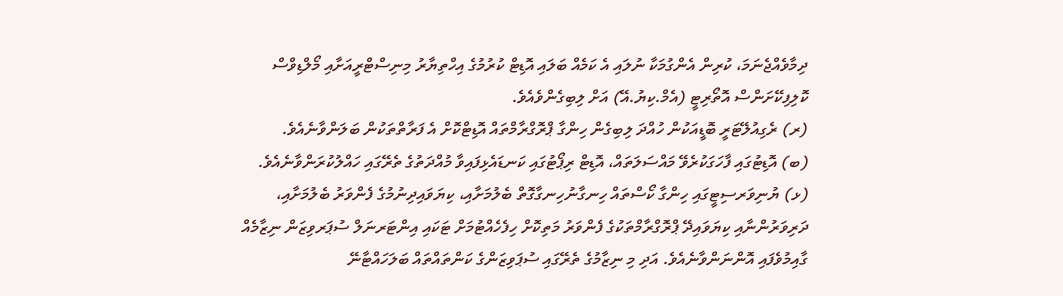ދިމާވެއްޖެނަމަ، ކުރިން އެންގުމަކާ ނުލައި އެ ކަމެއް ބަލައި އޮޑިޓް ކުރުމުގެ އިހްތިޔާރު މިނިސްޓްރީއަށާއި މޯލްޑިވްސް ކޮލިފިކޭށަންސް އޮތޯރިޓީ (އެމް.ކިޔު.އޭ) އަށް ލިބިގެންވެއެވެ.
(ރ) ރެގިއުލޭޓަރީ ބޮޑީއަކުން ހުއްދަ ލިބިގެން ހިންގާ ޕްރޮގްރާމްތައް އޮޑިޓްކޮށް އެ ފަރާތްތަކުން ބަލަންވާނެއެވެ.
(ބ) އޮޑިޓުގައި ފާހަގަކުރެވޭ މައްސަލަތައް، އޮޑިޓް ރިޕޯޓުގައި ކަނޑައެޅިފައިވާ މުއްދަތުގެ ތެރޭގައި ހައްލުކުރަންވާނެއެވެ.
(ޅ) ޔުނިވަރސިޓީގައި ހިންގާ ކޯސްތައް ހިނގާނުހިނގާގޮތް ބެލުމަށާއި، ކިޔަވައިދިނުމުގެ ފެންވަރު ބެލުމަށާއި، ދަރިވަރުންނާއި ކިޔަވައިދޭ ޕްރޮގްރާމްތަކުގެ ފެންވަރު މަތިކޮށް ހިފެހެއްޓުމަށް ޓަކައި އިންޓަރނަލް ސުޕަރވިޒަން ނިޒާމެއް ގާއިމުވެފައި އޮންނަންވާނެއެވެ. އަދި މި ނިޒާމުގެ ތެރޭގައި ސުޕަވިޒަންގެ ކަންތައްތައް ބަލަހައްޓާނޭ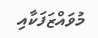މުވައްޒަފަކާއި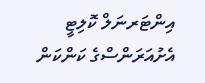އިންޓަރނަލް ކޮލިޓީ އެށުއަރަންސްގެ ކަންކަން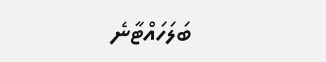ބަލަހައްޓާނެ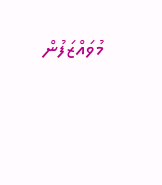މުވައްޒަފުން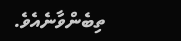ތިބެންވާނެއެވެ.